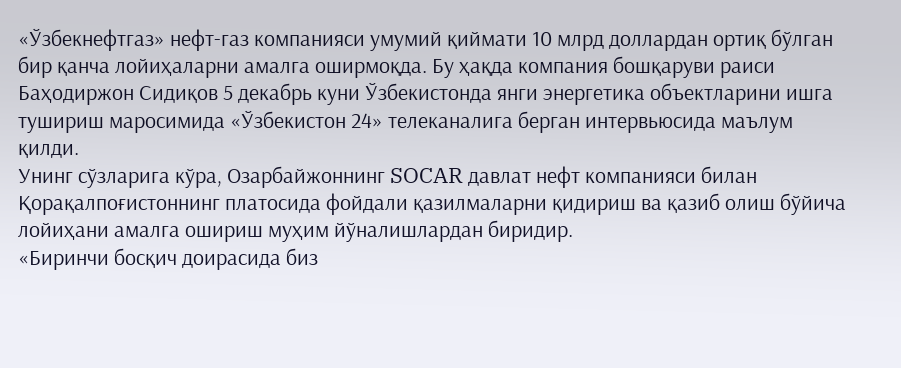«Ўзбекнефтгаз» нефт-газ компанияси умумий қиймати 10 млрд доллардан ортиқ бўлган бир қанча лойиҳаларни амалга оширмоқда. Бу ҳақда компания бошқаруви раиси Баҳодиржон Сидиқов 5 декабрь куни Ўзбекистонда янги энергетика объектларини ишга тушириш маросимида «Ўзбекистон 24» телеканалига берган интервьюсида маълум қилди.
Унинг сўзларига кўра, Озарбайжоннинг SOCAR давлат нефт компанияси билан Қорақалпоғистоннинг платосида фойдали қазилмаларни қидириш ва қазиб олиш бўйича лойиҳани амалга ошириш муҳим йўналишлардан биридир.
«Биринчи босқич доирасида биз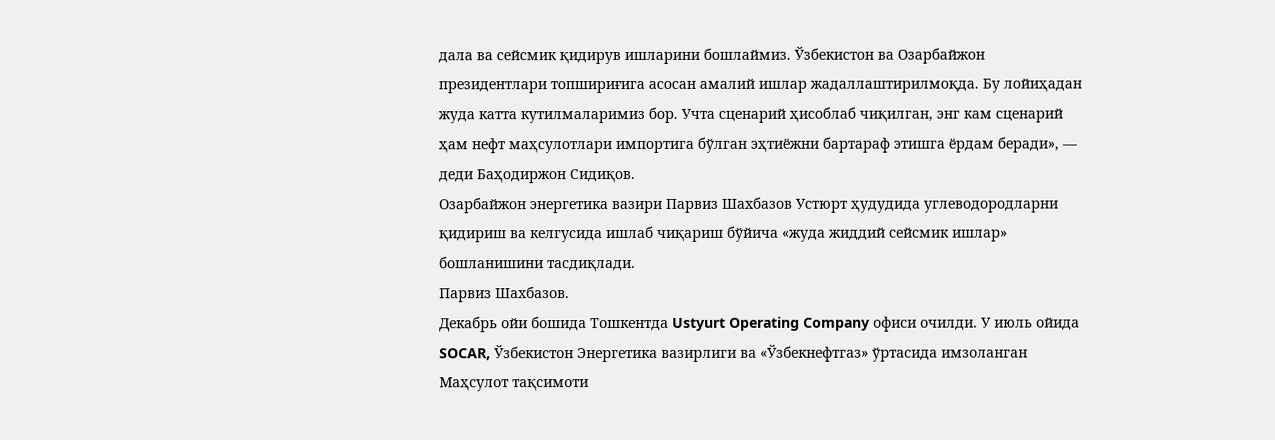дала ва сейсмик қидирув ишларини бошлаймиз. Ўзбекистон ва Озарбайжон президентлари топшириғига асосан амалий ишлар жадаллаштирилмоқда. Бу лойиҳадан жуда катта кутилмаларимиз бор. Учта сценарий ҳисоблаб чиқилган, энг кам сценарий ҳам нефт маҳсулотлари импортига бўлган эҳтиёжни бартараф этишга ёрдам беради», — деди Баҳодиржон Сидиқов.
Озарбайжон энергетика вазири Парвиз Шахбазов Устюрт ҳудудида углеводородларни қидириш ва келгусида ишлаб чиқариш бўйича «жуда жиддий сейсмик ишлар» бошланишини тасдиқлади.
Парвиз Шахбазов.
Декабрь ойи бошида Тошкентда Ustyurt Operating Company офиси очилди. У июль ойида SOCAR, Ўзбекистон Энергетика вазирлиги ва «Ўзбекнефтгаз» ўртасида имзоланган Маҳсулот тақсимоти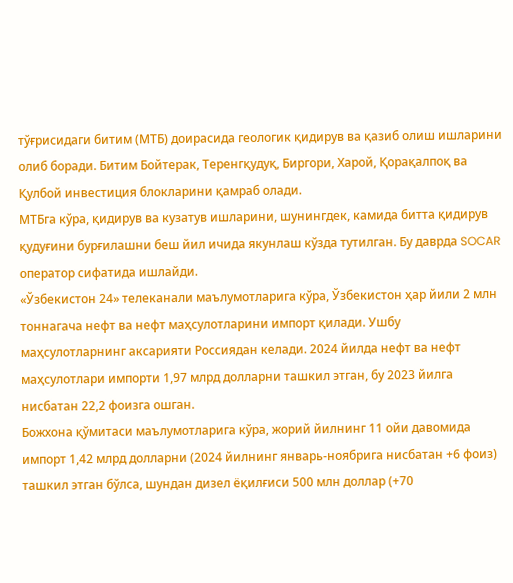тўғрисидаги битим (МТБ) доирасида геологик қидирув ва қазиб олиш ишларини олиб боради. Битим Бойтерак, Теренгқудуқ, Биргори, Харой, Қорақалпоқ ва Қулбой инвестиция блокларини қамраб олади.
МТБга кўра, қидирув ва кузатув ишларини, шунингдек, камида битта қидирув қудуғини бурғилашни беш йил ичида якунлаш кўзда тутилган. Бу даврда SOCAR оператор сифатида ишлайди.
«Ўзбекистон 24» телеканали маълумотларига кўра, Ўзбекистон ҳар йили 2 млн тоннагача нефт ва нефт маҳсулотларини импорт қилади. Ушбу маҳсулотларнинг аксарияти Россиядан келади. 2024 йилда нефт ва нефт маҳсулотлари импорти 1,97 млрд долларни ташкил этган, бу 2023 йилга нисбатан 22,2 фоизга ошган.
Божхона қўмитаси маълумотларига кўра, жорий йилнинг 11 ойи давомида импорт 1,42 млрд долларни (2024 йилнинг январь-ноябрига нисбатан +6 фоиз) ташкил этган бўлса, шундан дизел ёқилғиси 500 млн доллар (+70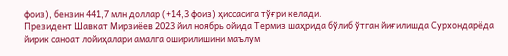фоиз), бензин 441,7 млн доллар (+14,3 фоиз) ҳиссасига тўғри келади.
Президент Шавкат Мирзиёев 2023 йил ноябрь ойида Термиз шаҳрида бўлиб ўтган йиғилишда Сурхондарёда йирик саноат лойиҳалари амалга оширилишини маълум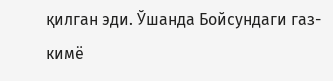қилган эди. Ўшанда Бойсундаги газ-кимё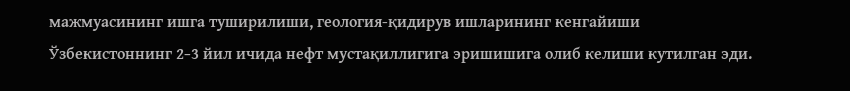мажмуасининг ишга туширилиши, геология-қидирув ишларининг кенгайиши Ўзбекистоннинг 2−3 йил ичида нефт мустақиллигига эришишига олиб келиши кутилган эди.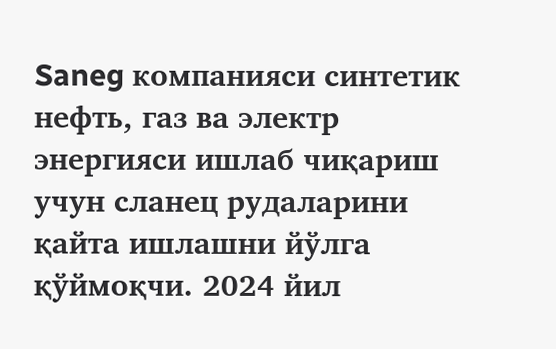Saneg компанияси синтетик нефть, газ ва электр энергияси ишлаб чиқариш учун сланец рудаларини қайта ишлашни йўлга қўймоқчи. 2024 йил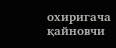охиригача қайновчи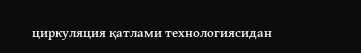циркуляция қатлами технологиясидан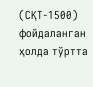(СҚТ-1500) фойдаланган ҳолда тўртта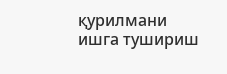қурилмани ишга тушириш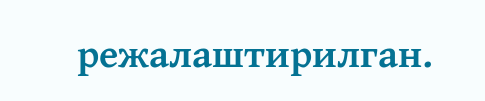режалаштирилган.